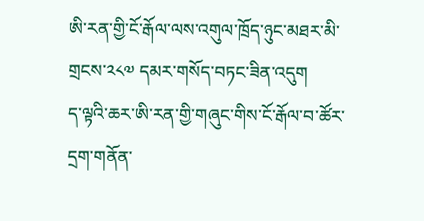ཨི་རན་གྱི་ངོ་རྒོལ་ལས་འགུལ་ཁྲོད་ཉུང་མཐར་མི་གྲངས་༢༨༧ དམར་གསོད་བཏང་ཟིན་འདུག
ད་ལྟའི་ཆར་ཨི་རན་གྱི་གཞུང་གིས་ངོ་རྒོལ་བ་ཚོར་དྲག་གནོན་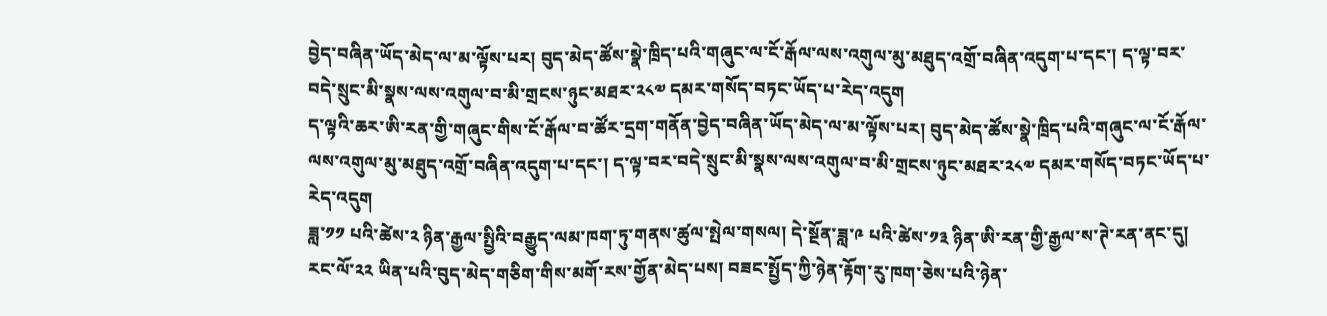བྱེད་བཞིན་ཡོད་མེད་ལ་མ་ལྟོས་པར། བུད་མེད་ཚོས་སྣེ་ཁྲིད་པའི་གཞུང་ལ་ངོ་རྒོལ་ལས་འགུལ་མུ་མཐུད་འགྲོ་བཞིན་འདུག་པ་དང་། ད་ལྟ་བར་བདེ་སྲུང་མི་སྣས་ལས་འགུལ་བ་མི་གྲངས་ཉུང་མཐར་༢༨༧ དམར་གསོད་བཏང་ཡོད་པ་རེད་འདུག
ད་ལྟའི་ཆར་ཨི་རན་གྱི་གཞུང་གིས་ངོ་རྒོལ་བ་ཚོར་དྲག་གནོན་བྱེད་བཞིན་ཡོད་མེད་ལ་མ་ལྟོས་པར། བུད་མེད་ཚོས་སྣེ་ཁྲིད་པའི་གཞུང་ལ་ངོ་རྒོལ་ལས་འགུལ་མུ་མཐུད་འགྲོ་བཞིན་འདུག་པ་དང་། ད་ལྟ་བར་བདེ་སྲུང་མི་སྣས་ལས་འགུལ་བ་མི་གྲངས་ཉུང་མཐར་༢༨༧ དམར་གསོད་བཏང་ཡོད་པ་རེད་འདུག
ཟླ་༡༡ པའི་ཚེས་༢ ཉིན་རྒྱལ་སྤྱིའི་བརྒྱུད་ལམ་ཁག་ཏུ་གནས་ཚུལ་སྤེལ་གསལ། དེ་སྔོན་ཟླ་༩ པའི་ཚེས་༡༣ ཉིན་ཨི་རན་གྱི་རྒྱལ་ས་ཊེ་རན་ནང་དུ། རང་ལོ་༢༢ ཡིན་པའི་བུད་མེད་གཅིག་གིས་མགོ་རས་གྱོན་མེད་པས། བཟང་སྤྱོད་ཀྱི་ཉེན་རྟོག་རུ་ཁག་ཅེས་པའི་ཉེན་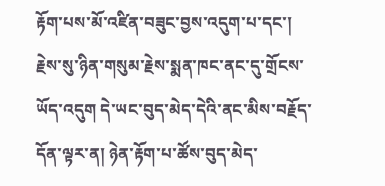རྟོག་པས་མོ་འཛིན་བཟུང་བྱས་འདུག་པ་དང་། རྗེས་སུ་ཉིན་གསུམ་རྗེས་སྨན་ཁང་ནང་དུ་གྲོངས་ཡོད་འདུག དེ་ཡང་བུད་མེད་དེའི་ནང་མིས་བརྗོད་དོན་ལྟར་ན། ཉེན་རྟོག་པ་ཚོས་བུད་མེད་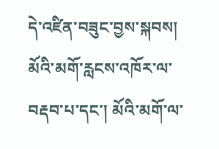དེ་འཛིན་བཟུང་བྱས་སྐབས། མོའི་མགོ་རླངས་འཁོར་ལ་བརྡབ་པ་དང་། མོའི་མགོ་ལ་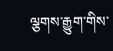ལྕགས་རྒྱུག་གིས་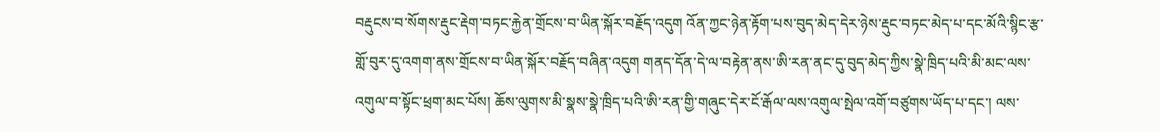བརྡུངས་བ་སོགས་རྡུང་རྡེག་བཏང་རྐྱེན་གྲོངས་བ་ཡིན་སྐོར་བརྗོད་འདུག འོན་ཀྱང་ཉེན་རྟོག་པས་བུད་མེད་དེར་ཉེས་རྡུང་བཏང་མེད་པ་དང་མོའི་སྙིང་རྩ་གློ་བུར་དུ་འགག་ནས་གྲོངས་བ་ཡིན་སྐོར་བརྗོད་བཞིན་འདུག གནད་དོན་དེ་ལ་བརྟེན་ནས་ཨི་རན་ནང་དུ་བུད་མེད་ཀྱིས་སྣེ་ཁྲིད་པའི་མི་མང་ལས་འགུལ་བ་སྟོང་ཕྲག་མང་པོས། ཆོས་ལུགས་མི་སྣས་སྣེ་ཁྲིད་པའི་ཨི་རན་གྱི་གཞུང་དེར་ངོ་རྒོལ་ལས་འགུལ་སྤེལ་འགོ་བཙུགས་ཡོད་པ་དང་། ལས་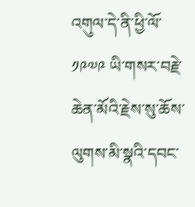འགུལ་དེ་ནི་ཕྱི་ལོ་༡༩༧༩ ཡི་གསར་བརྗེ་ཆེན་མོའི་རྗེས་སུ་ཆོས་ལུགས་མི་སྣའི་དབང་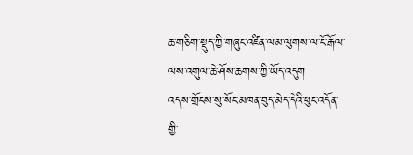ཆ་གཅིག་སྡུད་ཀྱི་གཞུང་འཛིན་ལམ་ལུགས་ལ་ངོ་རྒོལ་ལས་འགུལ་ཆེ་ཤོས་ཆགས་ཀྱི་ཡོད་འདུག
འདས་གྲོངས་སུ་སོང་མཁན་བུད་མེད་དེའི་ཕུང་འདོན་གྱི་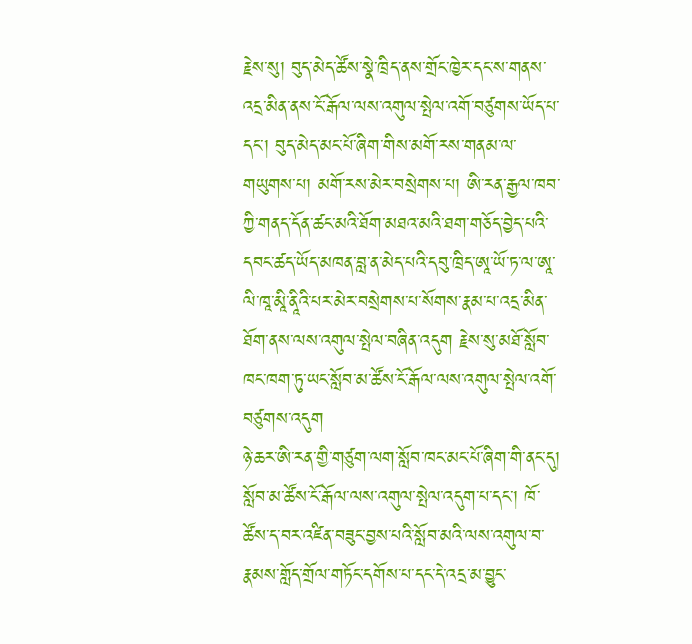རྗེས་སུ། བུད་མེད་ཚོས་སྣེ་ཁྲིད་ནས་གྲོང་ཁྱེར་དང་ས་གནས་འདྲ་མིན་ནས་ངོ་རྒོལ་ལས་འགུལ་སྤེལ་འགོ་བཙུགས་ཡོད་པ་དང་། བུད་མེད་མང་པོ་ཞིག་གིས་མགོ་རས་གནམ་ལ་གཡུགས་པ། མགོ་རས་མེར་བསྲེགས་པ། ཨི་རན་རྒྱལ་ཁབ་ཀྱི་གནད་དོན་ཚང་མའི་ཐོག་མཐའ་མའི་ཐག་གཅོད་བྱེད་པའི་དབང་ཚད་ཡོད་མཁན་བླ་ན་མེད་པའི་དབུ་ཁྲིད་ཨཱ་ཡོ་ཏ་ལ་ཨཱ་ལི་ཁཱ་མཱི་ནཱིའི་པར་མེར་བསྲེགས་པ་སོགས་རྣམ་པ་འདྲ་མིན་ཐོག་ནས་ལས་འགུལ་སྤེལ་བཞིན་འདུག རྗེས་སུ་མཐོ་སློབ་ཁང་ཁག་ཏུ་ཡང་སློབ་མ་ཚོས་ངོ་རྒོལ་ལས་འགུལ་སྤེལ་འགོ་བཙུགས་འདུག
ཉེ་ཆར་ཨི་རན་གྱི་གཙུག་ལག་སློབ་ཁང་མང་པོ་ཞིག་གི་ནང་དུ། སློབ་མ་ཚོས་ངོ་རྒོལ་ལས་འགུལ་སྤེལ་འདུག་པ་དང་། ཁོ་ཚོས་ད་བར་འཛིན་བཟུང་བྱས་པའི་སློབ་མའི་ལས་འགུལ་བ་རྣམས་གློད་གྲོལ་གཏོང་དགོས་པ་དང་དེ་འདྲ་མ་བྱུང་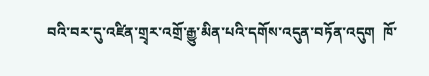བའི་བར་དུ་འཛིན་གྲྭར་འགྲོ་རྒྱུ་མིན་པའི་དགོས་འདུན་བཏོན་འདུག  ཁོ་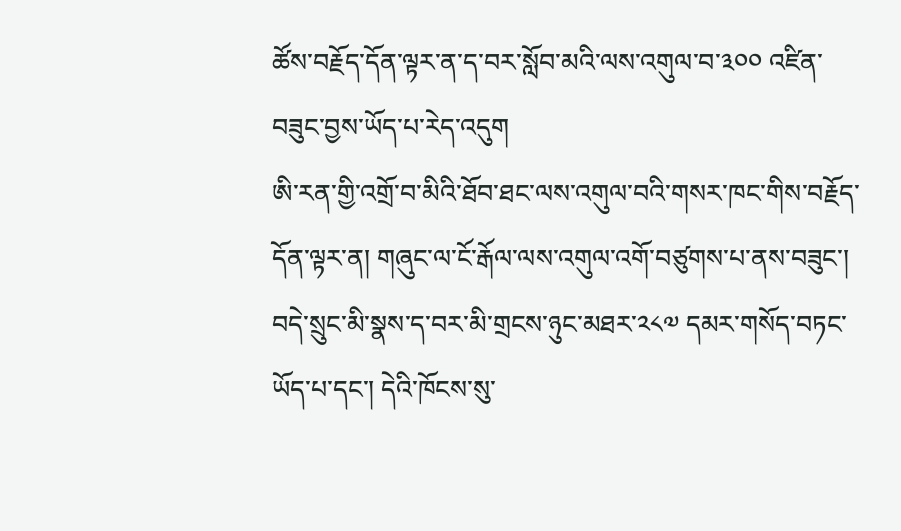ཚོས་བརྗོད་དོན་ལྟར་ན་ད་བར་སློབ་མའི་ལས་འགུལ་བ་༣༠༠ འཛིན་བཟུང་བྱས་ཡོད་པ་རེད་འདུག
ཨི་རན་གྱི་འགྲོ་བ་མིའི་ཐོབ་ཐང་ལས་འགུལ་བའི་གསར་ཁང་གིས་བརྗོད་དོན་ལྟར་ན། གཞུང་ལ་ངོ་རྒོལ་ལས་འགུལ་འགོ་བཙུགས་པ་ནས་བཟུང་། བདེ་སྲུང་མི་སྣས་ད་བར་མི་གྲངས་ཉུང་མཐར་༢༨༧ དམར་གསོད་བཏང་ཡོད་པ་དང་། དེའི་ཁོངས་སུ་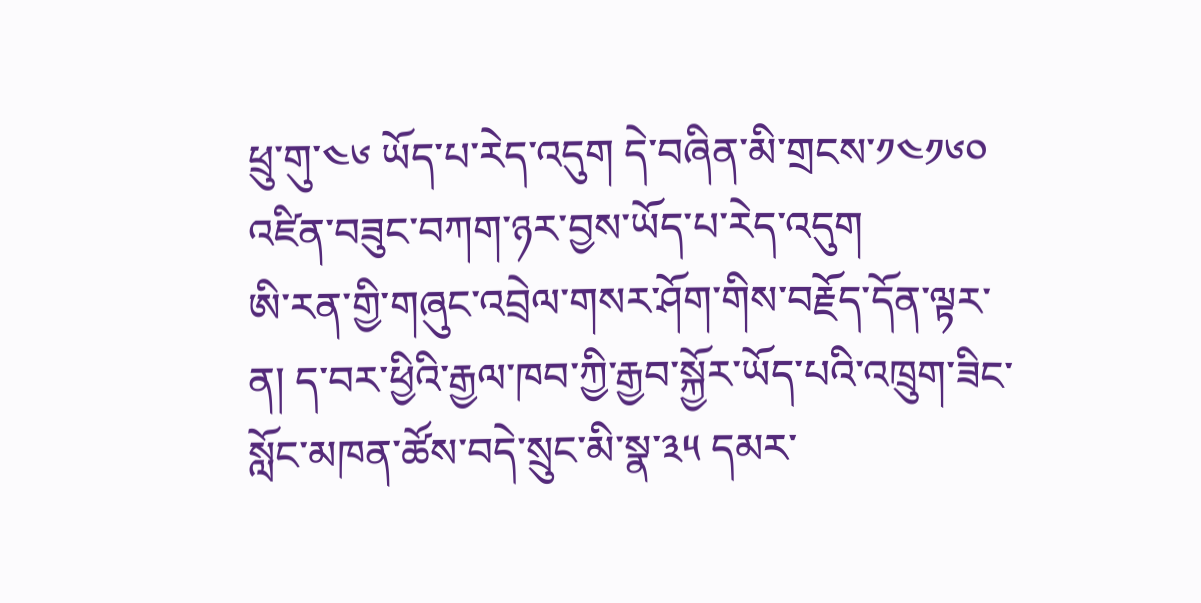ཕྲུ་གུ་༤༦ ཡོད་པ་རེད་འདུག དེ་བཞིན་མི་གྲངས་༡༤༡༦༠ འཛིན་བཟུང་བཀག་ཉར་བྱས་ཡོད་པ་རེད་འདུག
ཨི་རན་གྱི་གཞུང་འབྲེལ་གསར་ཤོག་གིས་བརྗོད་དོན་ལྟར་ན། ད་བར་ཕྱིའི་རྒྱལ་ཁབ་ཀྱི་རྒྱབ་སྐྱོར་ཡོད་པའི་འཁྲུག་ཟིང་སློང་མཁན་ཚོས་བདེ་སྲུང་མི་སྣ་༣༥ དམར་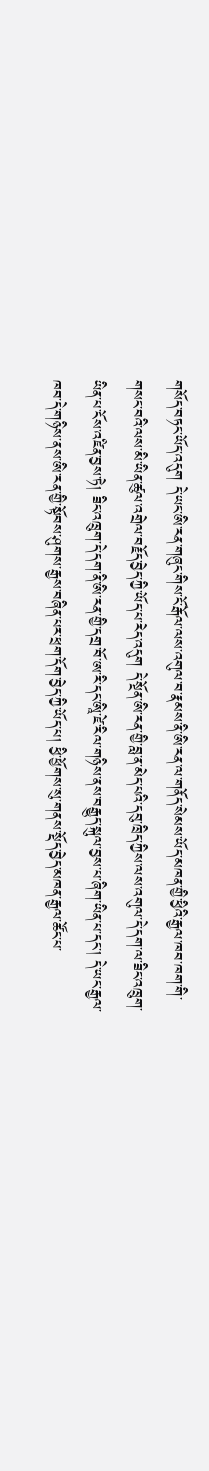གསོད་བཏང་ཡོད་འདུག དེ་ཡང་ཨི་རན་གཞུང་གིས་ངོ་རྒོལ་ལས་འགུལ་བ་རྣམས་ནི་ཨི་རན་ལ་གནོད་སེམས་ཡོད་མཁན་གྱི་ཕྱིའི་རྒྱལ་ཁབ་ཁག་གི་གསང་བའི་ལས་མི་ཡིན་ཚུལ་འགྲེལ་བརྗོད་བྱེད་ཀྱི་ཡོད་པ་རེད་འདུག དེ་སྔོན་ཨི་རན་གྱི་བླ་ན་མེད་པའི་དབུ་ཁྲིད་ཀྱིས་ལས་འགུལ་དེ་དག་ལ་ཟིང་འཁྲུག་ཡིན་པ་ངོས་འཛིན་བྱས་ཏེ། ཟིང་འཁྲུག་དེ་དག་ནི་ཨི་རན་གྱི་དགྲ་བོ་ཨ་རི་དང་ཨཱི་ཛེ་རིལ་གཉིས་ནས་བརྒྱུད་སྐུལ་བྱས་པ་ཞིག་ཡིན་པ་དང་། དེ་ཡང་རྒྱལ་ཁབ་དེ་གཉིས་ནས་ཨི་རན་གྱི་སྟོབས་ཤུགས་རྒྱས་བཞིན་པར་ཕྲག་དོག་བྱེད་ཀྱི་ཡོད་པ། ཕྱི་ཕྱོགས་སུ་གནས་སྡོད་བྱེད་མཁན་རྒྱལ་ཚོང་པ་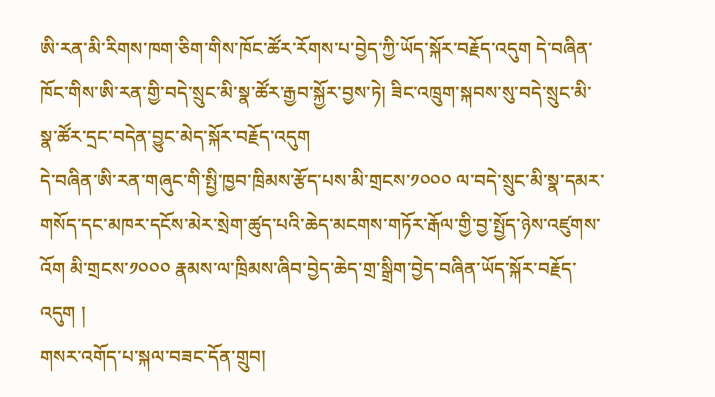ཨི་རན་མི་རིགས་ཁག་ཅིག་གིས་ཁོང་ཚོར་རོགས་པ་བྱེད་ཀྱི་ཡོད་སྐོར་བརྗོད་འདུག དེ་བཞིན་ཁོང་གིས་ཨི་རན་གྱི་བདེ་སྲུང་མི་སྣ་ཚོར་རྒྱབ་སྐྱོར་བྱས་ཏེ། ཟིང་འཁྲུག་སྐབས་སུ་བདེ་སྲུང་མི་སྣ་ཚོར་དྲང་བདེན་བྱུང་མེད་སྐོར་བརྗོད་འདུག
དེ་བཞིན་ཨི་རན་གཞུང་གི་སྤྱི་ཁྱབ་ཁྲིམས་རྩོད་པས་མི་གྲངས་༡༠༠༠ ལ་བདེ་སྲུང་མི་སྣ་དམར་གསོད་དང་མཁར་དངོས་མེར་སྲེག་ཚུད་པའི་ཆེད་མངགས་གཏོར་རྒོལ་གྱི་བྱ་སྤྱོད་ཉེས་འཛུགས་འོག མི་གྲངས་༡༠༠༠ རྣམས་ལ་ཁྲིམས་ཞིབ་བྱེད་ཆེད་གྲ་སྒྲིག་བྱེད་བཞིན་ཡོད་སྐོར་བརྗོད་འདུག །
གསར་འགོད་པ་སྐལ་བཟང་དོན་གྲུབ།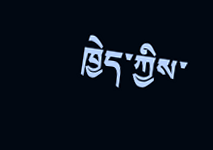ཁྱེད་ཀྱིས་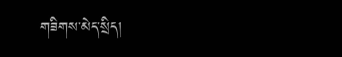གཟིགས་མེད་སྲིད།